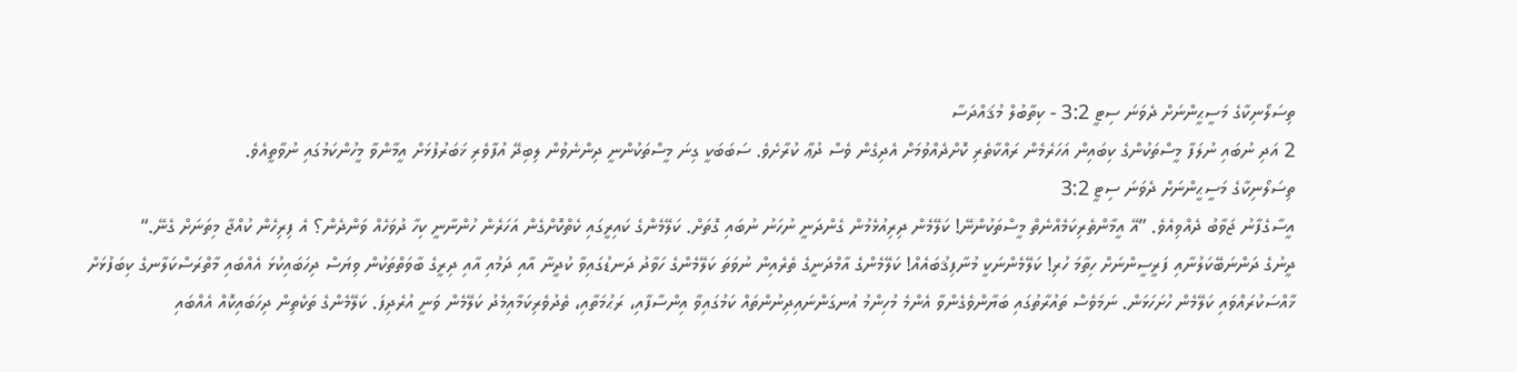ތިސަލޯނިކާގެ މަސީޙީންނަށް ދެވަނަ ސިޓީ 3:2 - ކިތާބުލް މުޤައްދަސާ
2 އަދި ނުބައި ނުލަފާ މީސްތަކުންގެ ކިބައިން އަހަރެމެން ރައްކާތެރި ކޮށްދެއްވުމަށް އެދިގެން ވެސް ދުޢާ ކުރާށެވެ. ސަބަބަކީ ގިނަ މީސްތަކުންނީ ދިންނެވުން ލިބިދޭ އުފާވެރި ޚަބަރުފުޅަށް އީމާންވާ މީހުންކަމުގައި ނުވާތީއެވެ.
ތިސަލޯނިކާގެ މަސީޙީންނަށް ދެވަނަ ސިޓީ 3:2
އީސާގެފާނު ޖަވާބު ދެއްވިއެވެ. ”އޭ އީމާންތެރިކަމެއްނެތް މީސްތަކުންނޭ! ކަލޭމެން ދިރިއުޅެމުން ގެންދަނީ ނުހަނު ނުބައި ގޮތަށް. ކަލޭމެންގެ ކައިރީގައި ކެތްކޮށްގެން އަހަރެން ހުންނާނީ ކިހާ ދުވަހެއް ވަންދެން؟ އެ ފިރިހެން ކުއްޖާ މިތަނަށް ގެނޭ.“
ދީނުގެ ދަންނަބޭކަލުނާއި ފަރީސީންނަށް ހިތާމަ ހުރި! ކަލޭމެންނަކީ މުނާފިޤުބައެއް! ކަލޭމެންގެ އާމްދަނީގެ ތެރެއިން ނުވަތަ ކަލޭމެންގެ ހަވާދު ދަނޑުގައިވާ ކުދީނާ އާއި ދަމުއި އާއި ދިރީގެ ބާވަތްތަކުން ވިޔަސް ދިހަބައިކުޅަ އެއްބައި މާތްރަސްކަލާނގެ ކިބަފުޅަށް ޚާއްސަކުރައްވައި ކަލޭމެން ހުށަހަޅަން. ނަމަވެސް ތައުރާތުގައި ބަޔާންވެގެންވާ އެންމެ މުހިންމު އުނގަންނައިދިނުންތައް ކަމުގައިވާ އިންސާފާއި، ރަޙުމަތާއި، ތެދުވެރިކަމާއިމެދު ކަލޭމެން ވަނީ އުރެދިފަ. ކަލޭމެންގެ ތަކެތިން ދިހަބައިކޮއް އެއްބައި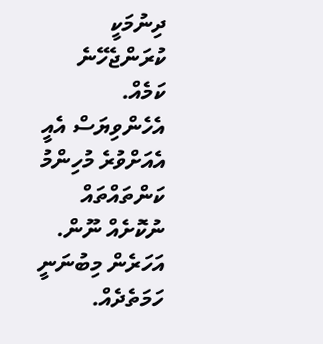ދިނުމަކީ ކުރަންޖެހޭނެ ކަމެއް. އެހެންވިޔަސް އެއީ އެއަށްވުރެ މުހިންމު ކަންތައްތައް ނުކޮށެއް ނޫން.
އަހަރެން މިބުނަނީ ހަމަތެދެއް.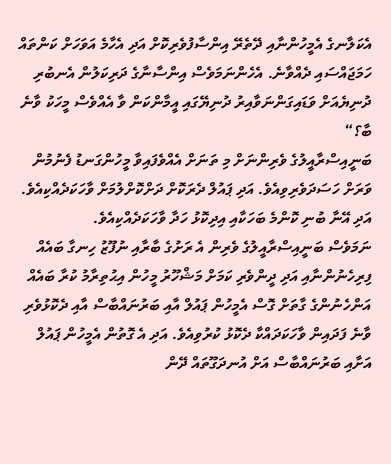އެކަލާނގެ އެމީހުންނާއި ދޭތެރޭ އިންސާފުވެރިކޮށް އަދި އެހާމެ އަވަހަށް ކަންތައް ހަމަޖައްސައި ދެއްވާނެ. އެހެންނަމަވެސް އިންސާނާގެ ދަރިކަލުން އެނބުރި ދުނިޔެއަށް ވަޑައިގަންނަވާއިރު ދުނިޔޭގައި އީމާންކަން ވާ އެއްވެސް މީހަކު ވާނެ ބާ؟“
ބަނީއިސްރާއީލުގެ ވެރިންނަށް މި ތަނަށް އެއްވެފައިވާ މީހުންގަނޑު ފެނުމުން ވަރަށް ހަސަދަވެރިވިއެވެ. އަދި ޕައުލް ދެރަކޮށް ދަށްކޮށްލުމަށް ވާހަކަދެއްކިއެވެ. އަދި އޭނާ ބުނި ކޮންމެ ބަހަކާއި އިދިކޮޅު ހަދާ ވާހަކަދެއްކިއެވެ.
ނަމަވެސް ބަނީއިސްރާއީލުގެ ވެރިން އެ ރަށުގެ ބާރާއި ނުފޫޒު ހިނގާ ބައެއް ފިރިހެނުންނާއި އަދި ދީންވެރި ކަމަށް މަޝްހޫރު މީހުން އިޙުތިރާމު ކުރާ ބައެއް އަންހެނުންގެ ގާތަށް ގޮސް އެމީހުން ޕައުލް އާއި ބަރުނައްބާސް އާއި ދެކޮޅުވެރި ވާނެ ފަދައިން ވާހަކަދައްކާ ދެކޮޅު ކުރުވިއެވެ. އަދި އެ ގޮތުން އެމީހުން ޕައުލް އަށާއި ބަރުނައްބާސް އަށް އުނދަގޫތައް ދޭން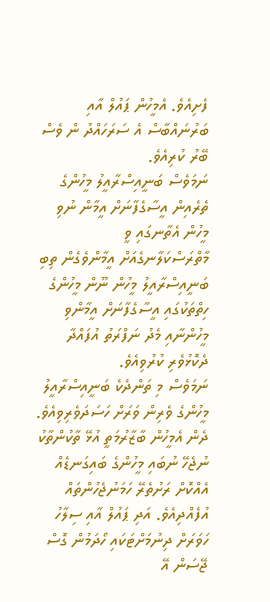ފެށިއެވެ. އެމީހުން ޕައުލް އާއި ބަރުނައްބާސް އެ ސަރަހައްދު ން ވެސް ބޭރު ކުރިއެވެ.
ނަމަވެސް ބަނީއިސްރާއީލު މީހުންގެ ތެރެއިން އީސާގެފާނަށް އީމާން ނުވި މީހުން އެތާނގައި ވީ މާތްރަސްކަލާނގެއަށް އީމާންވެގެން ތިބި ބަނީއިސްރާއީލު މީހުން ނޫން މީހުންގެ ހިތްތަކުގައި އީސާގެފާނަށް އީމާންވި މީހުންނާއި މެދު ނަފްރަތު އުފައްދާ ދެކޮޅުވެރި ކުރުވިއެވެ.
ނަމަވެސް މި ތަންދެކެ ބަނީއިސްރާއީލު މީހުންގެ ވެރިން ވަރަށް ހަސަދަވެރިވިއެވެ. ދެން އެމީހުން ބާޒާރުމަތީ އުޅޭ ތާކުންތާކު ނުޖެހޭ ނުބައި މީހުންގެ ބައިގަނޑެއް އެއްކޮށް ރަށުތެރޭ ހަމަނުޖެހުންތައް އުފެއްދިއެވެ. އަދި ޕައުލް އާއި ސިލާހު ހަވަރަށް ދިނުމަށްޓަކައި ހޯދަމުން ގޮސް ޖޭސަން އޭ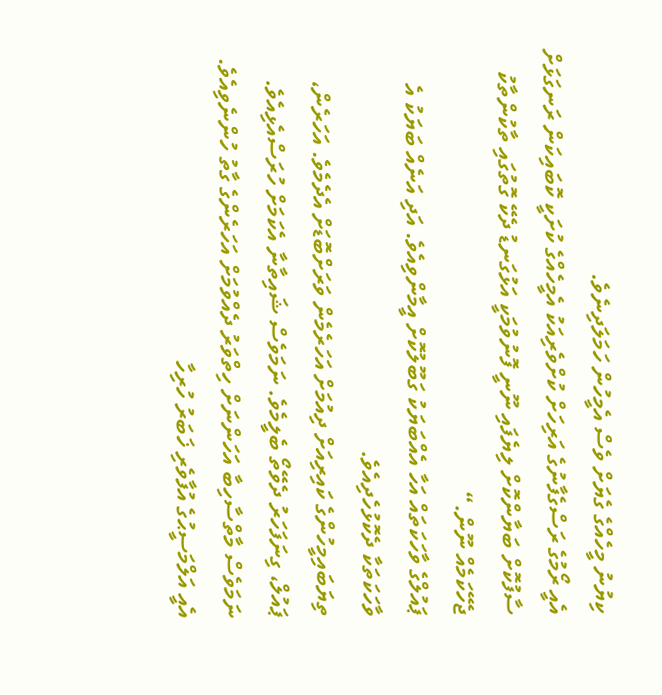ކިޔުނު މީހެއްގެ ގެޔަށް ވެސް އެމީހުން ހަމަލަދިނެވެ.
އެއީ ރޯމުގެ ރަސްގެފާނުގެ އަރިހަށް ކުށްވެރިއަކު އެމީހެއްގެ ކުށަކީ ކޮބައިކަން ރަނގަޅަށް ސާފުކޮށް ބަޔާންކޮށް ލިޔެފައި ނޫނީ ފޮނުވުމަކީ އަޅުގަނޑު ދެކޭ ގޮތުގައި ތާކުންތާކު ޖެހޭކަމެއް ނޫން.“
ޕައުލްގެ ވާހަކަތައް އަހާ އެއްބަޔަކު ގަބޫލުކޮށް އީމާންވިއެވެ. އަދި އަނެއް ބަޔަކު އެ ވާހަކަތަކާ ދެކޮޅުހެދިއެވެ.
ތިޔަބައިމީހުންގެ ކައިރިއަށް ދިއުމަށް އަހަރެމެން ވަރަށްބޮޑަށް އެދެމެވެ. އަހަރެން، ޕައުލް، ގިނަފަހަރު ދެވޭތޯ ބެލީމެވެ. ނަމަވެސް ޝައިތާނާ އެކަމަށް ހުރަސްއެޅިއެވެ.
ނަމަވެސް މާތްސާހިބާ އަހަންނަށް ހިތްވަރު ދެއްވުމަށް އަހަރެންގެ ގާތު ހުންނެވިއެވެ. އެއީ އަލްމަސީޙުގެ އުފާވެރި ޚަބަރު ހުރިހާ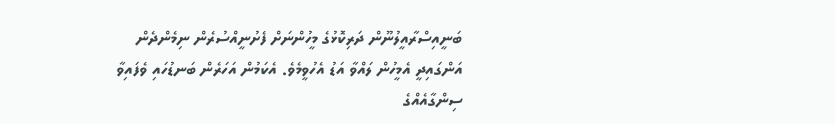ބަނީއިސްރާއީލުނޫން ދަރިކޮޅުގެ މީހުންނަށް ފެށުނީއްސުރެން ނިމެންދެން އަންގައިދީ އެމީހުން ލައްވާ އަޑު އެހުވީމެވެ. އެކަމުން އަހަރެން ބަނޑުހައި ވެފައިވާ ސިންގާއެއްގެ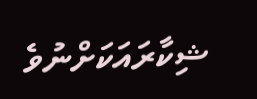ޝިކާރައަކަށްނުވެ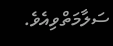ސަލާމަތްވިއެވެ.